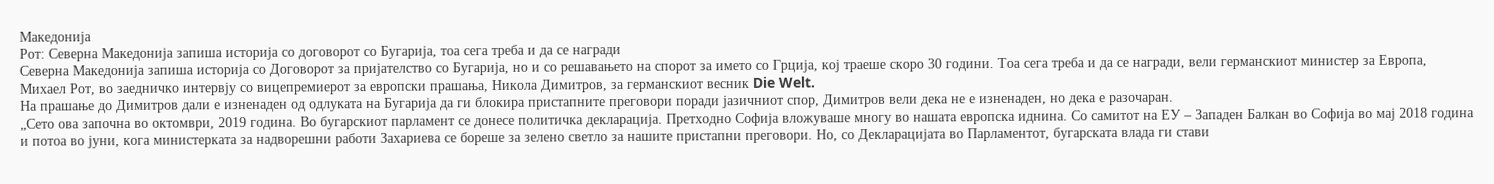Македонија
Рот: Северна Македонија запиша историја со договорот со Бугарија, тоа сега треба и да се награди
Северна Македонија запиша историја со Договорот за пријателство со Бугарија, но и со решавањето на спорот за името со Грција, кој траеше скоро 30 години. Тоа сега треба и да се награди, вели германскиот министер за Европа, Михаел Рот, во заедничко интервју со вицепремиерот за европски прашања, Никола Димитров, за германскиот весник Die Welt.
На прашање до Димитров дали е изненаден од одлуката на Бугарија да ги блокира пристапните преговори поради јазичниот спор, Димитров вели дека не е изненаден, но дека е разочаран.
„Сето ова започна во октомври, 2019 година. Во бугарскиот парламент се донесе политичка декларација. Претходно Софија вложуваше многу во нашата европска иднина. Со самитот на ЕУ – Западен Балкан во Софија во мај 2018 година и потоа во јуни, кога министерката за надворешни работи Захариева се бореше за зелено светло за нашите пристапни преговори. Но, со Декларацијата во Парламентот, бугарската влада ги стави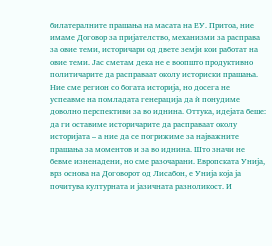билатералните прашања на масата на ЕУ. Притоа, ние имаме Договор за пријателство, механизми за расправа за овие теми, историчари од двете земји кои работат на овие теми. Јас сметам дека не е воопшто продуктивно политичарите да расправаат околу историски прашања. Ние сме регион со богата историја, но досега не успеавме на помладата генерација да ѝ понудиме доволно перспективи за во иднина. Оттука, идејата беше: да ги оставиме историчарите да расправаат околу историјата – а ние да се погрижиме за најважните прашања за моментов и за во иднина. Што значи не бевме изненадени, но сме разочарани. Европската Унија, врз основа на Договорот од Лисабон, е Унија која ја почитува културната и јазичната разноликост. И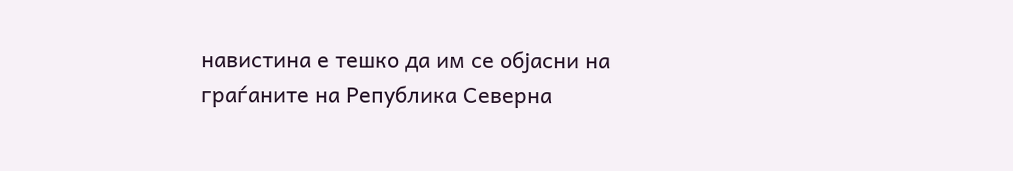навистина е тешко да им се објасни на граѓаните на Република Северна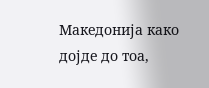Македонија како дојде до тоа,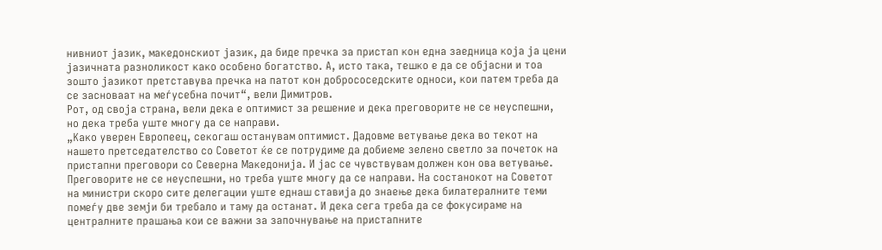нивниот јазик, македонскиот јазик, да биде пречка за пристап кон една заедница која ја цени јазичната разноликост како особено богатство. А, исто така, тешко е да се објасни и тоа зошто јазикот претставува пречка на патот кон добрососедските односи, кои патем треба да се засноваат на меѓусебна почит“, вели Димитров.
Рот, од своја страна, вели дека е оптимист за решение и дека преговорите не се неуспешни, но дека треба уште многу да се направи.
„Како уверен Европеец, секогаш останувам оптимист. Дадовме ветување дека во текот на нашето претседателство со Советот ќе се потрудиме да добиеме зелено светло за почеток на пристапни преговори со Северна Македонија. И јас се чувствувам должен кон ова ветување. Преговорите не се неуспешни, но треба уште многу да се направи. На состанокот на Советот на министри скоро сите делегации уште еднаш ставија до знаење дека билатералните теми помеѓу две земји би требало и таму да останат. И дека сега треба да се фокусираме на централните прашања кои се важни за започнување на пристапните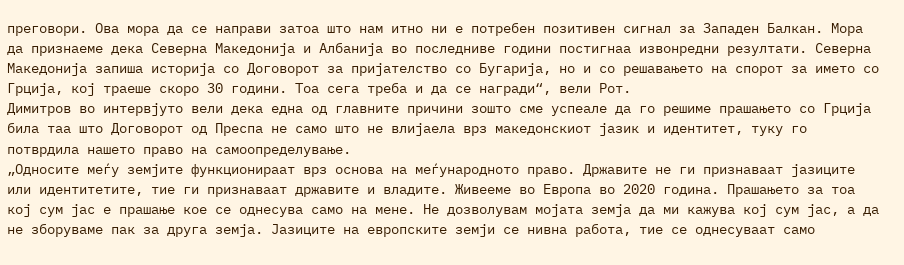преговори. Ова мора да се направи затоа што нам итно ни е потребен позитивен сигнал за Западен Балкан. Мора да признаеме дека Северна Македонија и Албанија во последниве години постигнаа извонредни резултати. Северна Македонија запиша историја со Договорот за пријателство со Бугарија, но и со решавањето на спорот за името со Грција, кој траеше скоро 30 години. Тоа сега треба и да се награди“, вели Рот.
Димитров во интервјуто вели дека една од главните причини зошто сме успеале да го решиме прашањето со Грција била таа што Договорот од Преспа не само што не влијаела врз македонскиот јазик и идентитет, туку го потврдила нашето право на самоопределување.
„Односите меѓу земјите функционираат врз основа на меѓународното право. Државите не ги признаваат јазиците или идентитетите, тие ги признаваат државите и владите. Живееме во Европа во 2020 година. Прашањето за тоа кој сум јас е прашање кое се однесува само на мене. Не дозволувам мојата земја да ми кажува кој сум јас, а да не зборуваме пак за друга земја. Јазиците на европските земји се нивна работа, тие се однесуваат само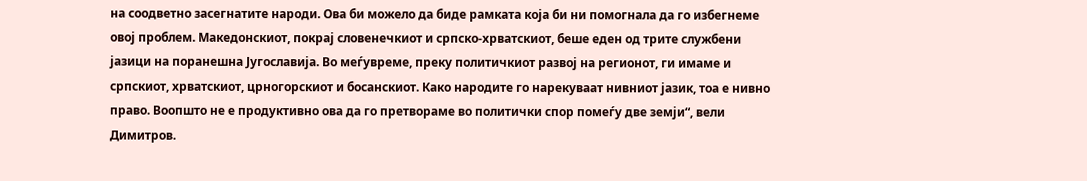на соодветно засегнатите народи. Ова би можело да биде рамката која би ни помогнала да го избегнеме овој проблем. Македонскиот, покрај словенечкиот и српско-хрватскиот, беше еден од трите службени јазици на поранешна Југославија. Во меѓувреме, преку политичкиот развој на регионот, ги имаме и српскиот, хрватскиот, црногорскиот и босанскиот. Како народите го нарекуваат нивниот јазик, тоа е нивно право. Воопшто не е продуктивно ова да го претвораме во политички спор помеѓу две земји“, вели Димитров.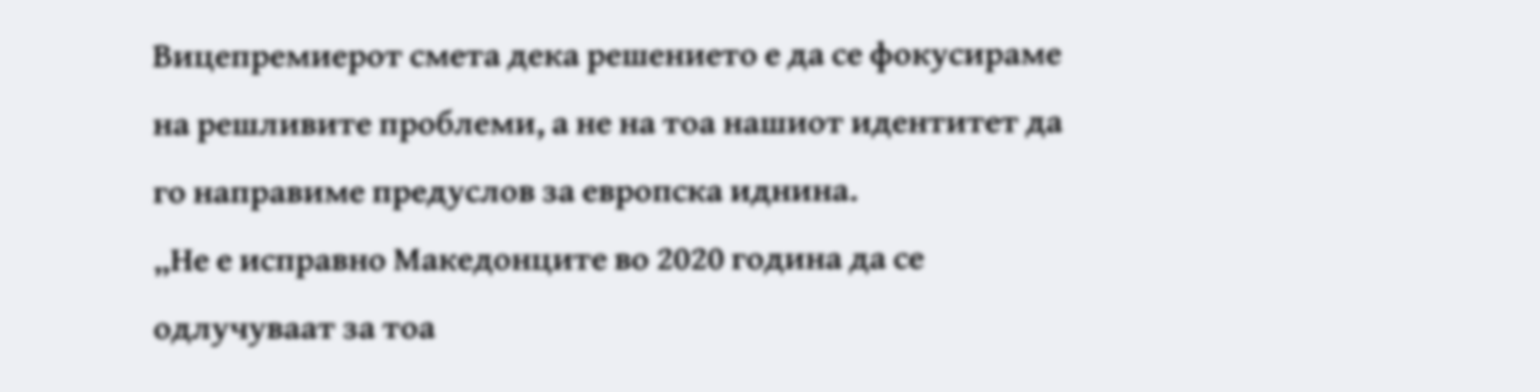Вицепремиерот смета дека решението е да се фокусираме на решливите проблеми, а не на тоа нашиот идентитет да го направиме предуслов за европска иднина.
„Не е исправно Македонците во 2020 година да се одлучуваат за тоа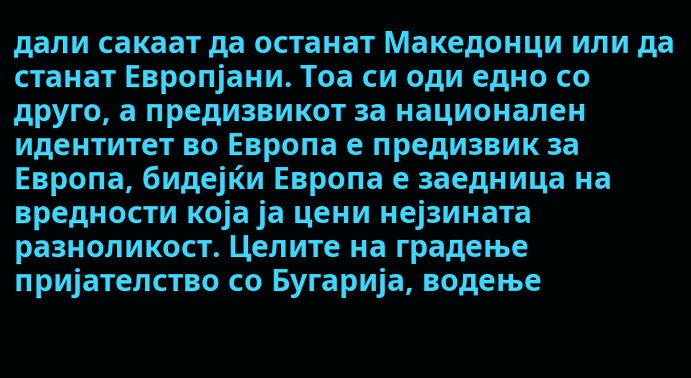дали сакаат да останат Македонци или да станат Европјани. Тоа си оди едно со друго, а предизвикот за национален идентитет во Европа е предизвик за Европа, бидејќи Европа е заедница на вредности која ја цени нејзината разноликост. Целите на градење пријателство со Бугарија, водење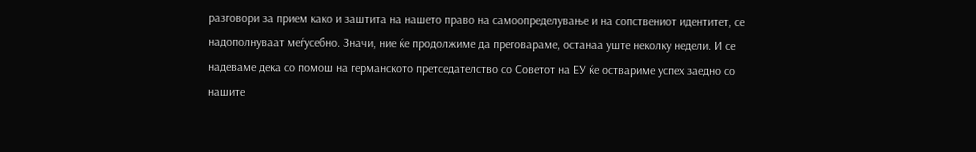разговори за прием како и заштита на нашето право на самоопределување и на сопствениот идентитет, се надополнуваат меѓусебно. Значи, ние ќе продолжиме да преговараме, останаа уште неколку недели. И се надеваме дека со помош на германското претседателство со Советот на ЕУ ќе оствариме успех заедно со нашите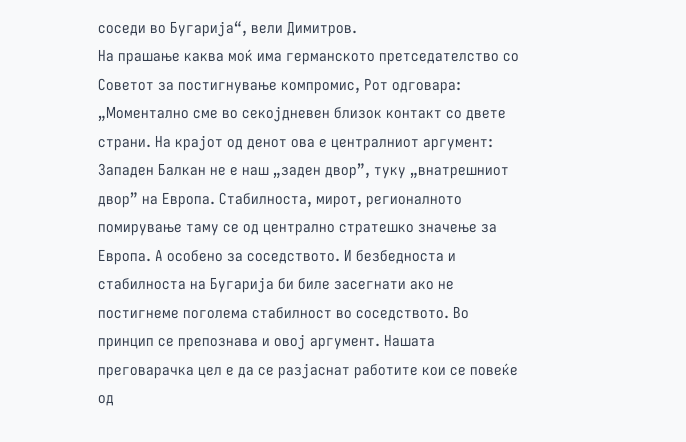соседи во Бугарија“, вели Димитров.
На прашање каква моќ има германското претседателство со Советот за постигнување компромис, Рот одговара:
„Моментално сме во секојдневен близок контакт со двете страни. На крајот од денот ова е централниот аргумент: Западен Балкан не е наш „заден двор”, туку „внатрешниот двор” на Европа. Стабилноста, мирот, регионалното помирување таму се од централно стратешко значење за Европа. А особено за соседството. И безбедноста и стабилноста на Бугарија би биле засегнати ако не постигнеме поголема стабилност во соседството. Во принцип се препознава и овој аргумент. Нашата преговарачка цел е да се разјаснат работите кои се повеќе од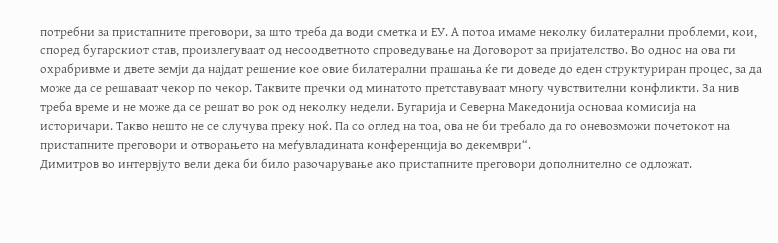потребни за пристапните преговори, за што треба да води сметка и ЕУ. А потоа имаме неколку билатерални проблеми, кои, според бугарскиот став, произлегуваат од несоодветното спроведување на Договорот за пријателство. Во однос на ова ги охрабривме и двете земји да најдат решение кое овие билатерални прашања ќе ги доведе до еден структуриран процес, за да може да се решаваат чекор по чекор. Таквите пречки од минатото претставуваат многу чувствителни конфликти. За нив треба време и не може да се решат во рок од неколку недели. Бугарија и Северна Македонија основаа комисија на историчари. Такво нешто не се случува преку ноќ. Па со оглед на тоа, ова не би требало да го оневозможи почетокот на пристапните преговори и отворањето на меѓувладината конференција во декември“.
Димитров во интервјуто вели дека би било разочарување ако пристапните преговори дополнително се одложат.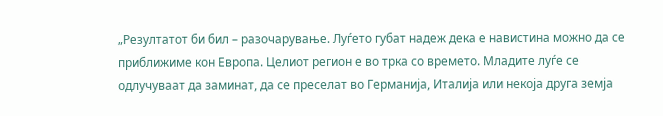„Резултатот би бил – разочарување. Луѓето губат надеж дека е навистина можно да се приближиме кон Европа. Целиот регион е во трка со времето. Младите луѓе се одлучуваат да заминат, да се преселат во Германија, Италија или некоја друга земја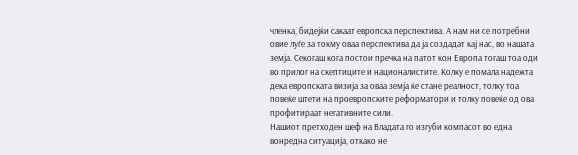членка, бидејќи сакаат европска перспектива. А нам ни се потребни овие луѓе за токму оваа перспектива да ја создадат кај нас, во нашата земја. Секогаш кога постои пречка на патот кон Европа тогаш тоа оди во прилог на скептиците и националистите. Колку е помала надежта дека европската визија за оваа земја ќе стане реалност, толку тоа повеќе штети на проевропските реформатори и толку повеќе од ова профитираат негативните сили.
Нашиот претходен шеф на Владата го изгуби компасот во една вонредна ситуација, откако не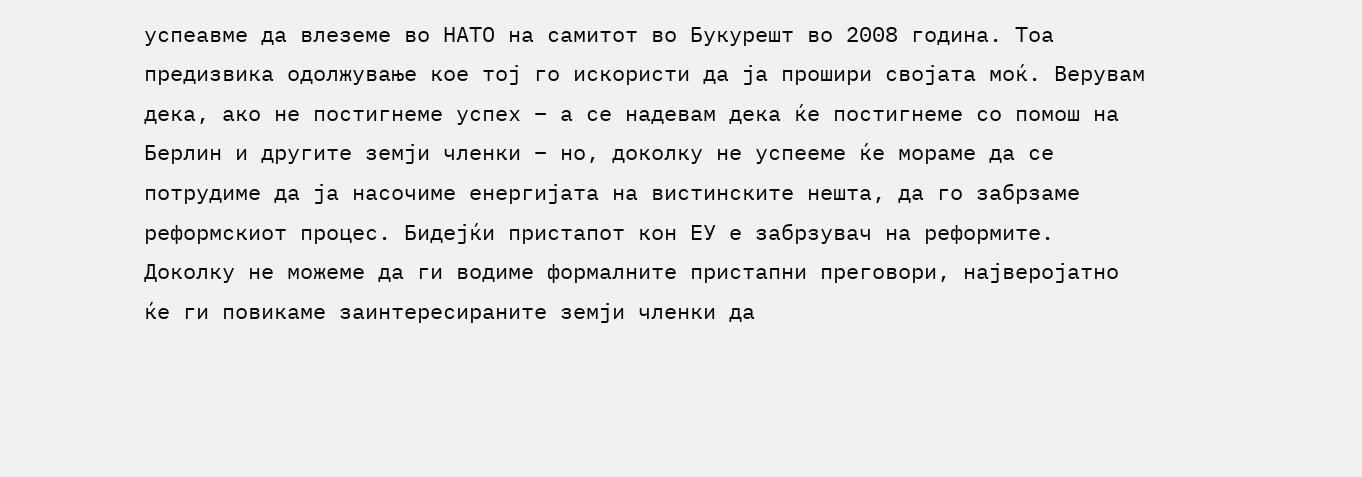успеавме да влеземе во НАТО на самитот во Букурешт во 2008 година. Тоа предизвика одолжување кое тој го искористи да ја прошири својата моќ. Верувам дека, ако не постигнеме успех – а се надевам дека ќе постигнеме со помош на Берлин и другите земји членки – но, доколку не успееме ќе мораме да се потрудиме да ја насочиме енергијата на вистинските нешта, да го забрзаме реформскиот процес. Бидејќи пристапот кон ЕУ е забрзувач на реформите. Доколку не можеме да ги водиме формалните пристапни преговори, најверојатно ќе ги повикаме заинтересираните земји членки да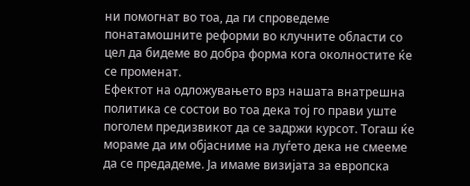ни помогнат во тоа, да ги спроведеме понатамошните реформи во клучните области со цел да бидеме во добра форма кога околностите ќе се променат.
Ефектот на одложувањето врз нашата внатрешна политика се состои во тоа дека тој го прави уште поголем предизвикот да се задржи курсот. Тогаш ќе мораме да им објасниме на луѓето дека не смееме да се предадеме. Ја имаме визијата за европска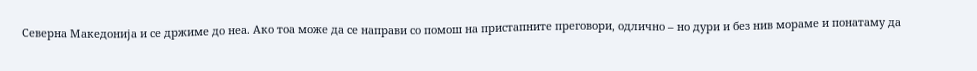Северна Македонија и се држиме до неа. Ако тоа може да се направи со помош на пристапните преговори, одлично – но дури и без нив мораме и понатаму да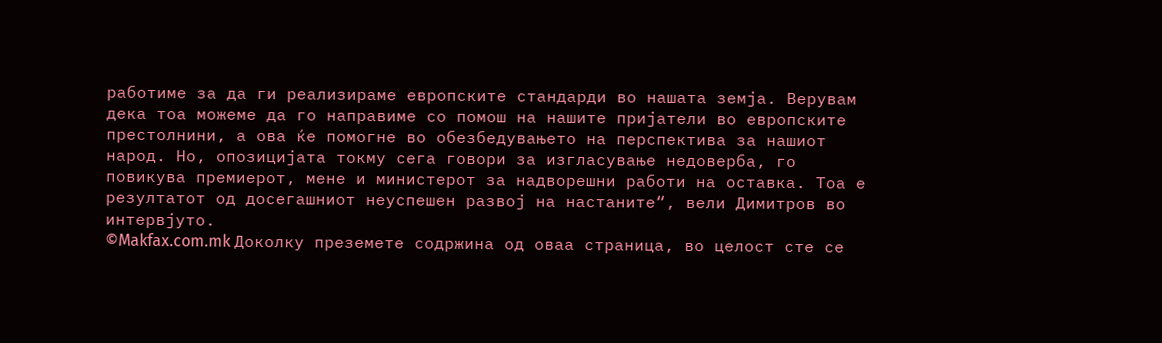работиме за да ги реализираме европските стандарди во нашата земја. Верувам дека тоа можеме да го направиме со помош на нашите пријатели во европските престолнини, а ова ќе помогне во обезбедувањето на перспектива за нашиот народ. Но, опозицијата токму сега говори за изгласување недоверба, го повикува премиерот, мене и министерот за надворешни работи на оставка. Тоа е резултатот од досегашниот неуспешен развој на настаните“, вели Димитров во интервјуто.
©Makfax.com.mk Доколку преземете содржина од оваа страница, во целост сте се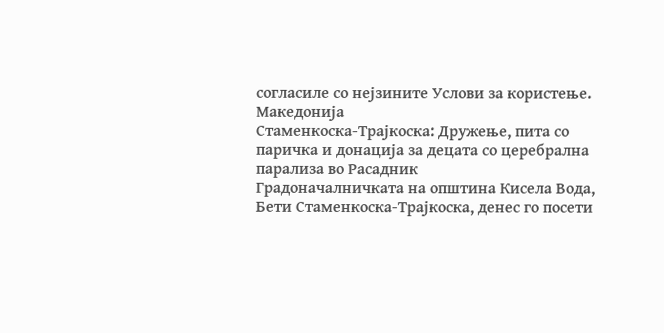согласиле со нејзините Услови за користење.
Македонија
Стаменкоска-Трајкоска: Дружење, пита со паричка и донација за децата со церебрална парализа во Расадник
Градоначалничката на општина Кисела Вода, Бети Стаменкоска-Трајкоска, денес го посети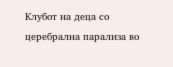Клубот на деца со церебрална парализа во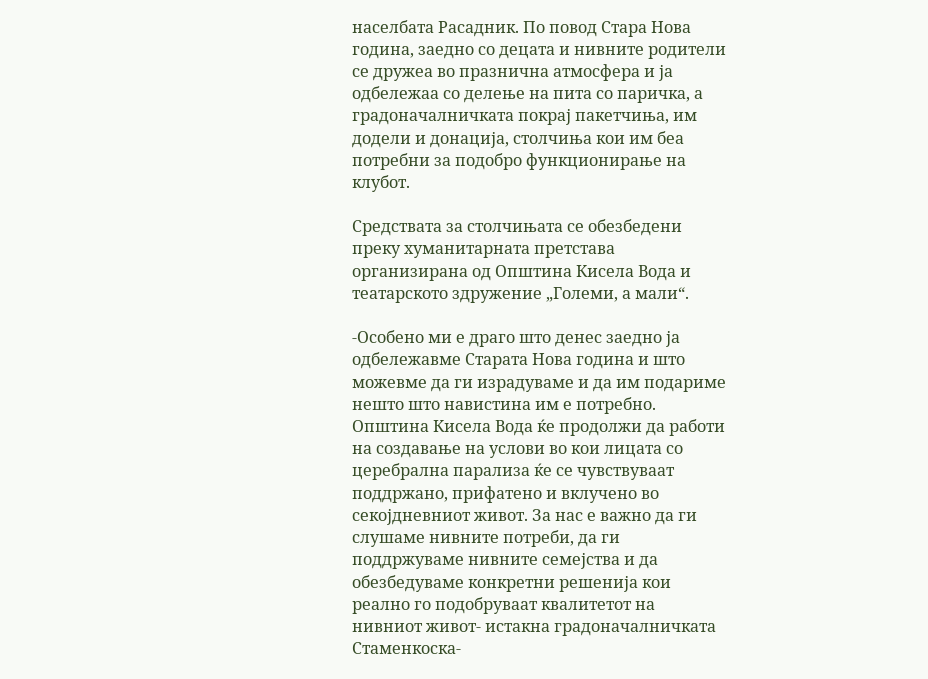населбата Расадник. По повод Стара Нова година, заедно со децата и нивните родители се дружеа во празнична атмосфера и ја одбележаа со делење на пита со паричка, а градоначалничката покрај пакетчиња, им додели и донација, столчиња кои им беа потребни за подобро функционирање на клубот.

Средствата за столчињата се обезбедени преку хуманитарната претстава организирана од Општина Кисела Вода и театарското здружение „Големи, а мали“.

-Особено ми е драго што денес заедно ја одбележавме Старата Нова година и што можевме да ги израдуваме и да им подариме нешто што навистина им е потребно. Општина Кисела Вода ќе продолжи да работи на создавање на услови во кои лицата со церебрална парализа ќе се чувствуваат поддржано, прифатено и вклучено во секојдневниот живот. За нас е важно да ги слушаме нивните потреби, да ги поддржуваме нивните семејства и да обезбедуваме конкретни решенија кои реално го подобруваат квалитетот на нивниот живот- истакна градоначалничката Стаменкоска-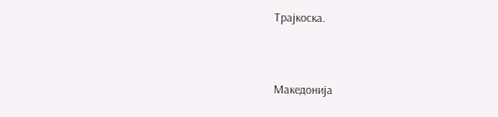Трајкоска.


Македонија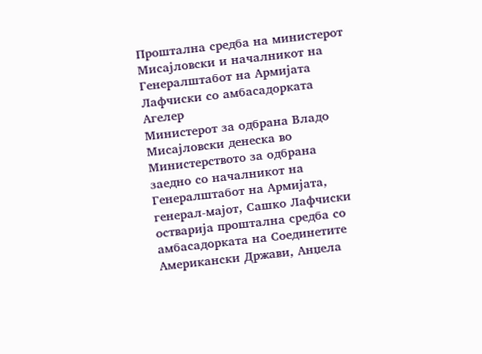Проштална средба на министерот Мисајловски и началникот на Генералштабот на Армијата Лафчиски со амбасадорката Агелер
Министерот за одбрана Владо Мисајловски денеска во Министерството за одбрана заедно со началникот на Генералштабот на Армијата, генерал-мајот, Сашко Лафчиски остварија проштална средба со амбасадорката на Соединетите Американски Држави, Анџела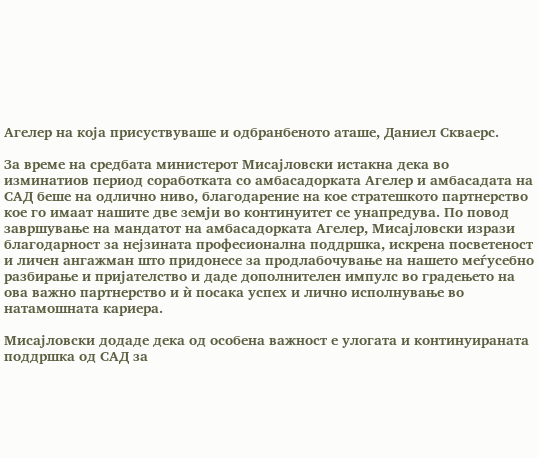Агелер на која присуствуваше и одбранбеното аташе, Даниел Скваерс.

За време на средбата министерот Мисајловски истакна дека во изминатиов период соработката со амбасадорката Агелер и амбасадата на САД беше на одлично ниво, благодарение на кое стратешкото партнерство кое го имаат нашите две земји во континуитет се унапредува. По повод завршување на мандатот на амбасадорката Агелер, Мисајловски изрази благодарност за нејзината професионална поддршка, искрена посветеност и личен ангажман што придонесе за продлабочување на нашето меѓусебно разбирање и пријателство и даде дополнителен импулс во градењето на ова важно партнерство и ѝ посака успех и лично исполнување во натамошната кариера.

Мисајловски додаде дека од особена важност е улогата и континуираната поддршка од САД за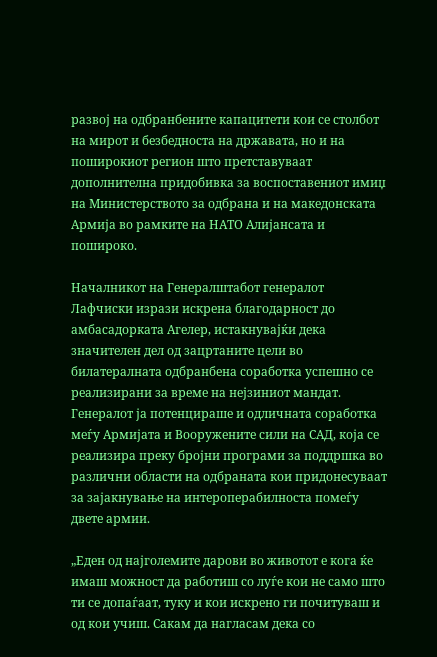развој на одбранбените капацитети кои се столбот на мирот и безбедноста на државата, но и на поширокиот регион што претставуваат дополнителна придобивка за воспоставениот имиџ на Министерството за одбрана и на македонската Армија во рамките на НАТО Алијансата и пошироко.

Началникот на Генералштабот генералот Лафчиски изрази искрена благодарност до амбасадорката Агелер, истакнувајќи дека значителен дел од зацртаните цели во билатералната одбранбена соработка успешно се реализирани за време на нејзиниот мандат. Генералот ја потенцираше и одличната соработка меѓу Армијата и Вооружените сили на САД, која се реализира преку бројни програми за поддршка во различни области на одбраната кои придонесуваат за зајакнување на интероперабилноста помеѓу двете армии.

„Еден од најголемите дарови во животот е кога ќе имаш можност да работиш со луѓе кои не само што ти се допаѓаат, туку и кои искрено ги почитуваш и од кои учиш. Сакам да нагласам дека со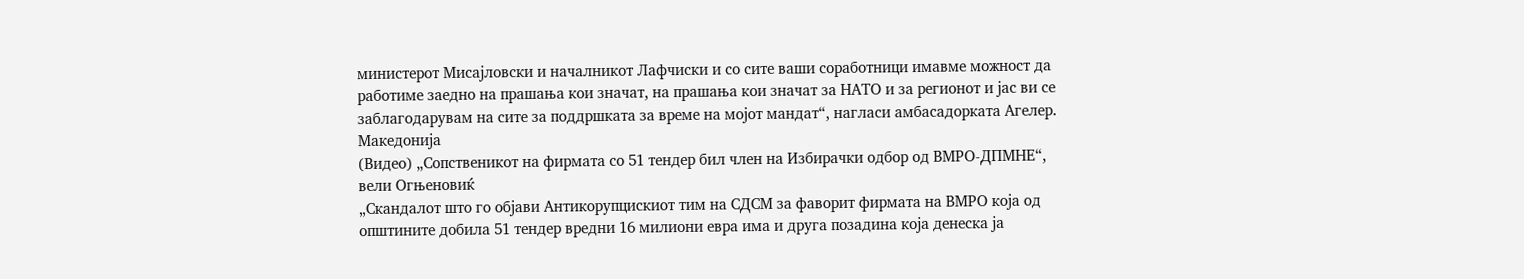министерот Мисајловски и началникот Лафчиски и со сите ваши соработници имавме можност да работиме заедно на прашања кои значат, на прашања кои значат за НАТО и за регионот и јас ви се заблагодарувам на сите за поддршката за време на мојот мандат“, нагласи амбасадорката Агелер.
Македонија
(Видео) „Сопственикот на фирмата со 51 тендер бил член на Избирачки одбор од ВМРО-ДПМНЕ“, вели Огњеновиќ
„Скандалот што го објави Антикорупцискиот тим на СДСМ за фаворит фирмата на ВМРО која од општините добила 51 тендер вредни 16 милиони евра има и друга позадина која денеска ја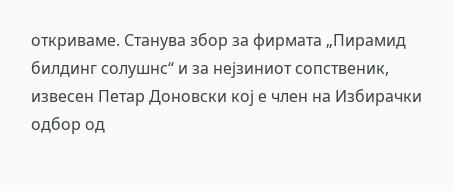откриваме. Станува збор за фирмата „Пирамид билдинг солушнс“ и за нејзиниот сопственик, извесен Петар Доновски кој е член на Избирачки одбор од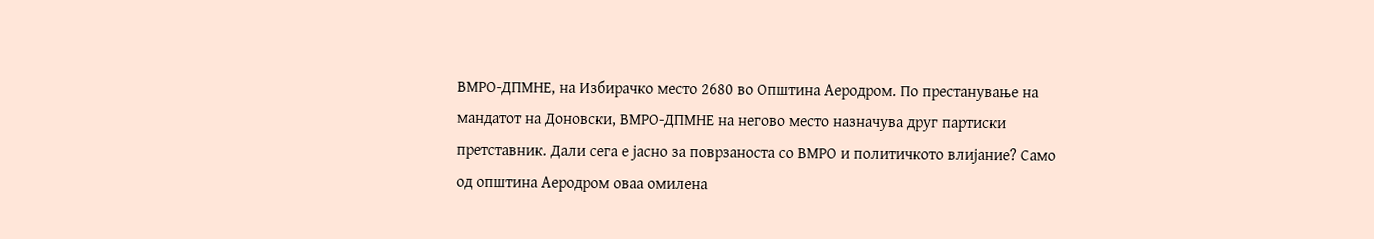ВМРО-ДПМНЕ, на Избирачко место 2680 во Општина Аеродром. По престанување на мандатот на Доновски, ВМРО-ДПМНЕ на негово место назначува друг партиски претставник. Дали сега е јасно за поврзаноста со ВМРО и политичкото влијание? Само од општина Аеродром оваа омилена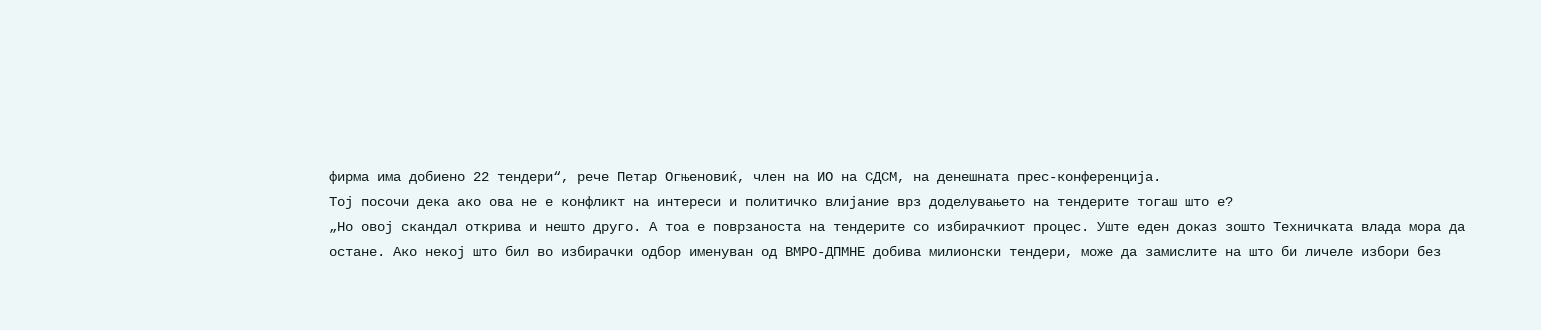фирма има добиено 22 тендери“, рече Петар Огњеновиќ, член на ИО на СДСМ, на денешната прес-конференција.
Тој посочи дека ако ова не е конфликт на интереси и политичко влијание врз доделувањето на тендерите тогаш што е?
„Но овој скандал открива и нешто друго. А тоа е поврзаноста на тендерите со избирачкиот процес. Уште еден доказ зошто Техничката влада мора да остане. Ако некој што бил во избирачки одбор именуван од ВМРО-ДПМНЕ добива милионски тендери, може да замислите на што би личеле избори без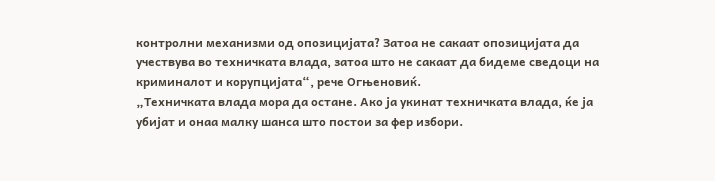контролни механизми од опозицијата? Затоа не сакаат опозицијата да учествува во техничката влада, затоа што не сакаат да бидеме сведоци на криминалот и корупцијата“, рече Огњеновиќ.
„Техничката влада мора да остане. Ако ја укинат техничката влада, ќе ја убијат и онаа малку шанса што постои за фер избори.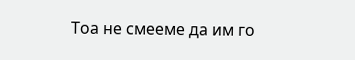Тоа не смееме да им го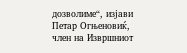дозволиме“, изјави Петар Огњеновиќ, член на Извршниот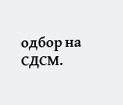одбор на СДСМ.